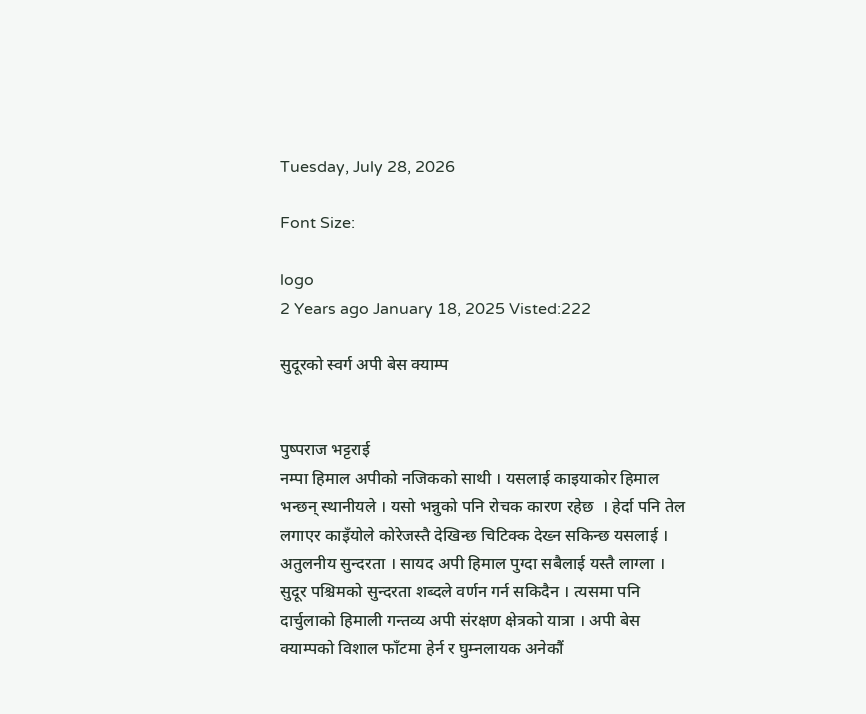Tuesday, July 28, 2026

Font Size:

logo
2 Years ago January 18, 2025 Visted:222

सुदूरको स्वर्ग अपी बेस क्याम्प


पुष्पराज भट्टराई
नम्पा हिमाल अपीको नजिकको साथी । यसलाई काइयाकोर हिमाल भन्छन् स्थानीयले । यसो भन्नुको पनि रोचक कारण रहेछ  । हेर्दा पनि तेल लगाएर काइँयोले कोरेजस्तै देखिन्छ चिटिक्क देख्न सकिन्छ यसलाई । अतुलनीय सुन्दरता । सायद अपी हिमाल पुग्दा सबैलाई यस्तै लाग्ला । सुदूर पश्चिमको सुन्दरता शब्दले वर्णन गर्न सकिदैन । त्यसमा पनि दार्चुलाको हिमाली गन्तव्य अपी संरक्षण क्षेत्रको यात्रा । अपी बेस क्याम्पको विशाल फाँटमा हेर्न र घुम्नलायक अनेकौं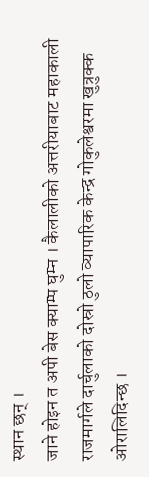स्थान छन् ।
जाने होइन त अपी बेस क्याम्प घुम्न । कैलालीको अत्तरीयाबाट महाकाली राजमार्गले दार्चुलाको दोस्रो ठुलो व्यापारिक केन्द्र गोकुलेश्वरमा खुत्रुक्क ओरालिदिन्छ ।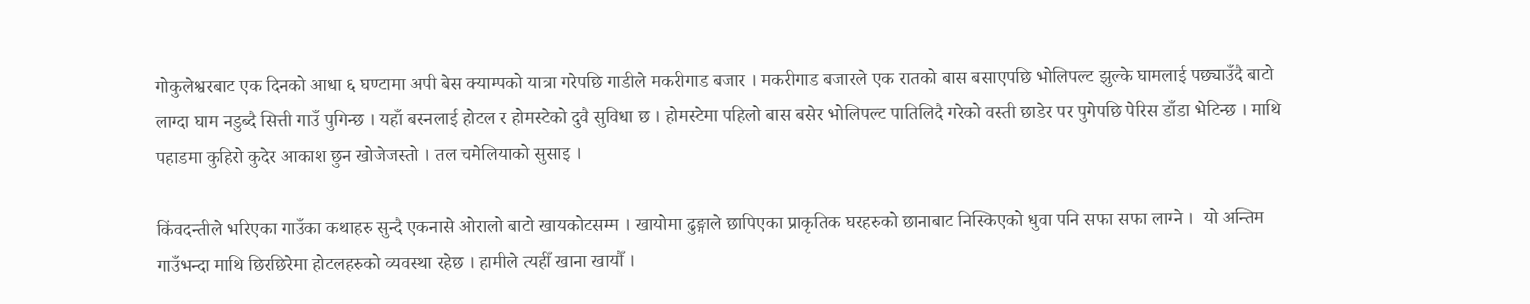गोकुलेश्वरबाट एक दिनको आधा ६ घण्टामा अपी बेस क्याम्पको यात्रा गरेपछि गाडीले मकरीगाड बजार । मकरीगाड बजारले एक रातको बास बसाएपछि भोलिपल्ट झुल्के घामलाई पछ्याउँदै बाटो लाग्दा घाम नडुब्दै सित्ती गाउँ पुगिन्छ । यहाँ बस्नलाई होटल र होमस्टेको दुवै सुविधा छ । होमस्टेमा पहिलो बास बसेर भोलिपल्ट पातिलिदै गरेको वस्ती छाडेर पर पुगेपछि पेरिस डाँडा भेटिन्छ । माथि पहाडमा कुहिरो कुदेर आकाश छुन खोजेजस्तो । तल चमेलियाको सुसाइ ।

किंवदन्तीले भरिएका गाउँका कथाहरु सुन्दै एकनासे ओरालो बाटो खायकोटसम्म । खायोमा ढुङ्गाले छापिएका प्राकृतिक घरहरुको छानाबाट निस्किएको धुवा पनि सफा सफा लाग्ने ।  यो अन्तिम गाउँभन्दा माथि छिरछिरेमा होटलहरुको व्यवस्था रहेछ । हामीले त्यहीँ खाना खायौँ ।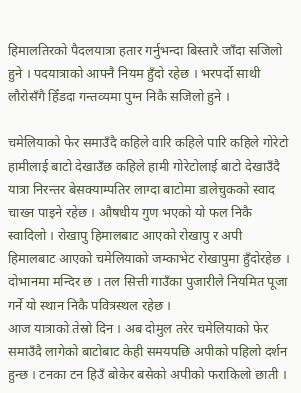हिमालतिरको पैदलयात्रा हतार गर्नुभन्दा बिस्तारै जाँदा सजिलो हुने । पदयात्राको आफ्नै नियम हुँदो रहेछ । भरपर्दो साथी लौरोसँगै हिँडदा गन्तव्यमा पुग्न निकै सजिलो हुने ।

चमेलियाको फेर समाउँदै कहिले वारि कहिले पारि कहिले गोरेटो हामीलाई बाटो देखाउँछ कहिले हामी गोरेटोलाई बाटो देखाउँदै यात्रा निरन्तर बेसक्याम्पतिर लाग्दा बाटोमा डालेचुकको स्वाद चाख्न पाइने रहेछ । औषधीय गुण भएको यो फल निकै स्वादिलो । रोखापु हिमालबाट आएको रोखापु र अपी हिमालबाट आएको चमेलियाको जम्काभेट रोखापुमा हुँदोरहेछ । दोभानमा मन्दिर छ । तल सित्ती गाउँका पुजारीले नियमित पूजा गर्ने यो स्थान निकै पवित्रस्थल रहेछ ।
आज यात्राको तेस्रो दिन । अब दोमुल तरेर चमेलियाको फेर समाउँदै लागेको बाटोबाट केही समयपछि अपीको पहिलो दर्शन हुन्छ । टनका टन हिउँ बोकेर बसेको अपीको फराकिलो छाती ।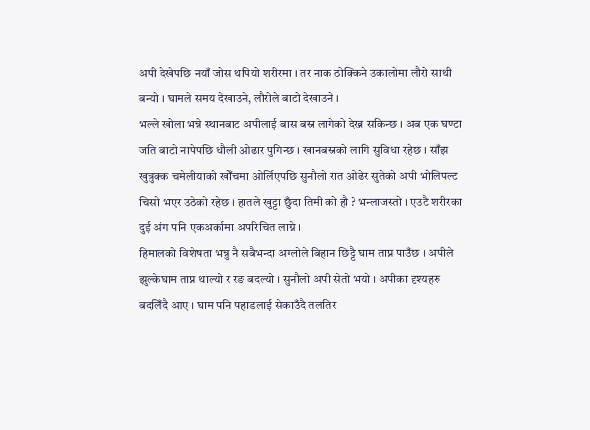अपी देखेपछि नयाँ जोस थपियो शरीरमा । तर नाक ठोक्किने उकालोमा लौरो साथी बन्यो । घामले समय देखाउने, लौरोले बाटो देखाउने ।
भल्ले खोला भन्ने स्थानबाट अपीलाई बास बस्न लागेको देख्न सकिन्छ । अब एक घण्टा जति बाटो नापेपछि धौली ओढार पुगिन्छ । खानबस्नको लागि सुविधा रहेछ । साँझ खुत्रुक्क चमेलीयाको खोँचमा ओर्लिएपछि सुनौलो रात ओढेर सुतेको अपी भोलिपल्ट चिसो भएर उठेको रहेछ । हातले खुट्टा छुँदा तिमी को हौ ? भन्लाजस्तो । एउटै शरीरका दुई अंग पनि एकअर्कामा अपरिचित लाग्ने ।
हिमालको विशेषता भन्नु नै सबैभन्दा अग्लोले बिहान छिट्टै घाम ताप्न पाउँछ । अपीले झुल्केघाम ताप्न थाल्यो र रङ बदल्यो । सुनौलो अपी सेतो भयो । अपीका दृश्यहरु बदलिँदै आए । घाम पनि पहाडलाई सेकाउँदै तलतिर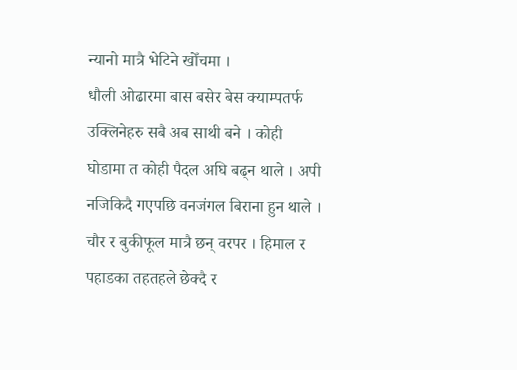न्यानो मात्रै भेटिने खोँचमा ।
धौली ओढारमा बास बसेर बेस क्याम्पतर्फ उक्लिनेहरु सबै अब साथी बने । कोही घोडामा त कोही पैदल अघि बढ्न थाले । अपी नजिकिदै गएपछि वनजंगल बिराना हुन थाले । चौर र बुकीफूल मात्रै छन् वरपर । हिमाल र पहाडका तहतहले छेक्दै र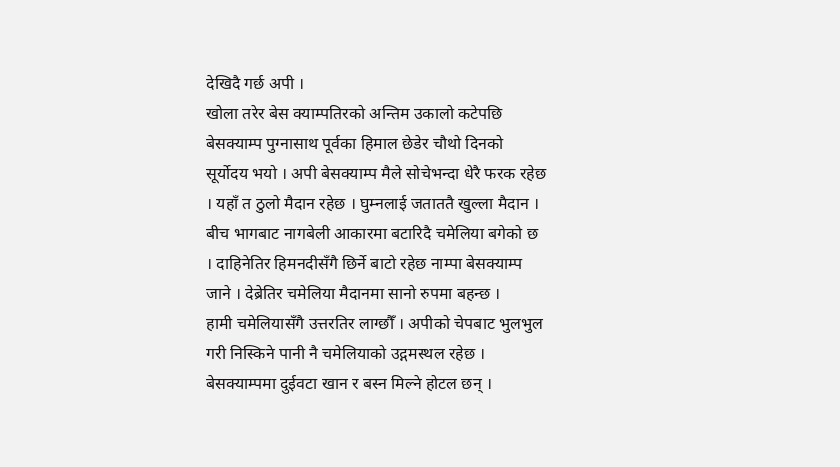देखिदै गर्छ अपी ।
खोला तरेर बेस क्याम्पतिरको अन्तिम उकालो कटेपछि बेसक्याम्प पुग्नासाथ पूर्वका हिमाल छेडेर चौथो दिनको सूर्योदय भयो । अपी बेसक्याम्प मैले सोचेभन्दा धेरै फरक रहेछ । यहाँ त ठुलो मैदान रहेछ । घुम्नलाई जताततै खुल्ला मैदान । बीच भागबाट नागबेली आकारमा बटारिदै चमेलिया बगेको छ । दाहिनेतिर हिमनदीसँगै छिर्ने बाटो रहेछ नाम्पा बेसक्याम्प जाने । देब्रेतिर चमेलिया मैदानमा सानो रुपमा बहन्छ ।
हामी चमेलियासँगै उत्तरतिर लाग्छौँ । अपीको चेपबाट भुलभुल गरी निस्किने पानी नै चमेलियाको उद्गमस्थल रहेछ । बेसक्याम्पमा दुईवटा खान र बस्न मिल्ने होटल छन् ।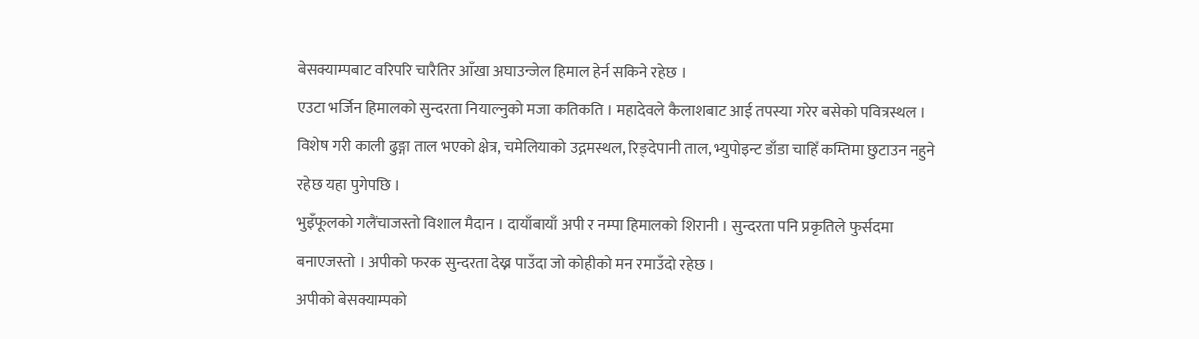बेसक्याम्पबाट वरिपरि चारैतिर आँखा अघाउन्जेल हिमाल हेर्न सकिने रहेछ ।
एउटा भर्जिन हिमालको सुन्दरता नियाल्नुको मजा कतिकति । महादेवले कैलाशबाट आई तपस्या गरेर बसेको पवित्रस्थल । विशेष गरी काली ढुङ्गा ताल भएको क्षेत्र, चमेलियाको उद्गमस्थल, रिङ्देपानी ताल, भ्युपोइन्ट डाँडा चाहिँ कम्तिमा छुटाउन नहुने रहेछ यहा पुगेपछि ।
भुइँफूलको गलैंचाजस्तो विशाल मैदान । दायाँबायाँ अपी र नम्पा हिमालको शिरानी । सुन्दरता पनि प्रकृतिले फुर्सदमा बनाएजस्तो । अपीको फरक सुन्दरता देख्न पाउँदा जो कोहीको मन रमाउँदो रहेछ ।
अपीको बेसक्याम्पको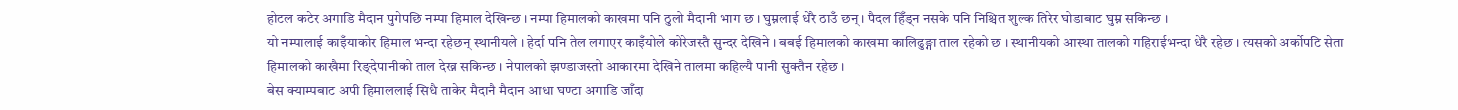होटल कटेर अगाडि मैदान पुगेपछि नम्पा हिमाल देखिन्छ । नम्पा हिमालको काखमा पनि ठुलो मैदानी भाग छ । घुम्नलाई धेरै ठाउँ छन् । पैदल हिँड्न नसके पनि निश्चित शुल्क तिरेर घोडाबाट घुम्न सकिन्छ ।
यो नम्पालाई काइँयाकोर हिमाल भन्दा रहेछन् स्थानीयले । हेर्दा पनि तेल लगाएर काइँयोले कोरेजस्तै सुन्दर देखिने । बबई हिमालको काखमा कालिढुङ्गा ताल रहेको छ । स्थानीयको आस्था तालको गहिराईभन्दा धेरै रहेछ । त्यसको अर्कोपटि सेता हिमालको काखैमा रिङ्देपानीको ताल देख्न सकिन्छ । नेपालको झण्डाजस्तो आकारमा देखिने तालमा कहिल्यै पानी सुक्तैन रहेछ ।
बेस क्याम्पबाट अपी हिमाललाई सिधै ताकेर मैदानै मैदान आधा घण्टा अगाडि जाँदा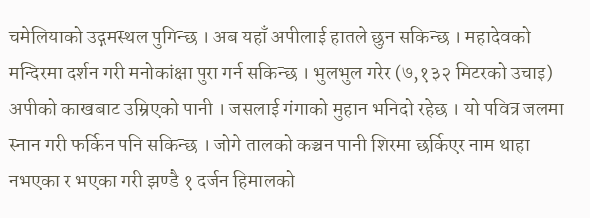चमेलियाको उद्गमस्थल पुगिन्छ । अब यहाँ अपीलाई हातले छुन सकिन्छ । महादेवको मन्दिरमा दर्शन गरी मनोकांक्षा पुरा गर्न सकिन्छ । भुलभुल गरेर (७,१३२ मिटरको उचाइ) अपीको काखबाट उम्रिएको पानी । जसलाई गंगाको मुहान भनिदो रहेछ । यो पवित्र जलमा स्नान गरी फर्किन पनि सकिन्छ । जोगे तालको कञ्चन पानी शिरमा छर्किएर नाम थाहा नभएका र भएका गरी झण्डै १ दर्जन हिमालको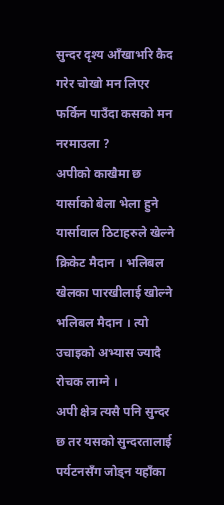सुन्दर दृश्य आँखाभरि कैद गरेर चोखो मन लिएर फर्किन पाउँदा कसको मन नरमाउला ?
अपीको काखैमा छ यार्साको बेला भेला हुने यार्सावाल ठिटाहरुले खेल्ने क्रिकेट मैदान । भलिबल खेलका पारखीलाई खोल्ने भलिबल मैदान । त्यो उचाइको अभ्यास ज्यादै रोचक लाग्ने ।
अपी क्षेत्र त्यसै पनि सुन्दर छ तर यसको सुन्दरतालाई पर्यटनसँग जोड्न यहाँका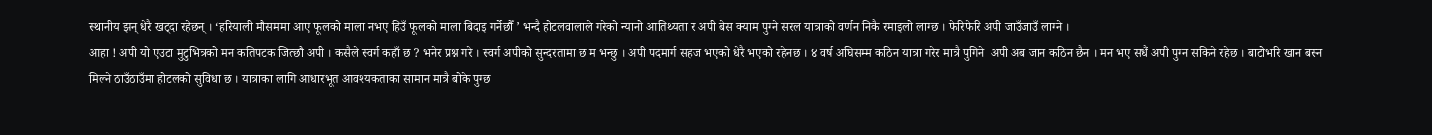स्थानीय झन् धेरै खट्दा रहेछन् । ‘हरियाली मौसममा आए फूलको माला नभए हिउँ फूलको माला बिदाइ गर्नेछौँ ’ भन्दै होटलवालाले गरेको न्यानो आतिथ्यता र अपी बेस क्याम पुग्ने सरल यात्राको वर्णन निकै रमाइलो लाग्छ । फेरिफेरि अपी जाउँजाउँ लाग्ने ।
आहा ! अपी यो एउटा मुटुभित्रको मन कतिपटक जित्छौ अपी । कसैले स्वर्ग कहाँ छ ? भनेर प्रश्न गरे । स्वर्ग अपीको सुन्दरतामा छ म भन्छु । अपी पदमार्ग सहज भएको धेरै भएको रहेनछ । ४ वर्ष अघिसम्म कठिन यात्रा गरेर मात्रै पुगिने  अपी अब जान कठिन छैन । मन भए सधैं अपी पुग्न सकिने रहेछ । बाटोभरि खान बस्न मिल्ने ठाउँठाउँमा होटलको सुविधा छ । यात्राका लागि आधारभूत आवश्यकताका सामान मात्रै बोके पुग्छ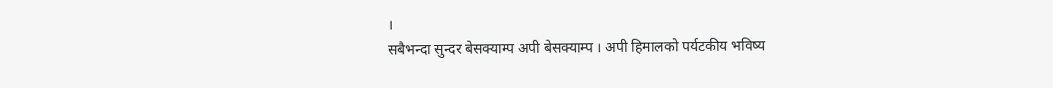।
सबैभन्दा सुन्दर बेसक्याम्प अपी बेसक्याम्प । अपी हिमालको पर्यटकीय भविष्य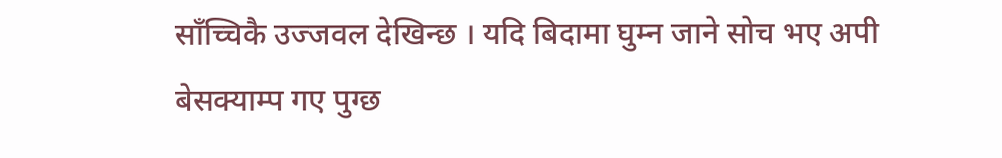साँच्चिकै उज्जवल देखिन्छ । यदि बिदामा घुम्न जाने सोच भए अपी बेसक्याम्प गए पुग्छ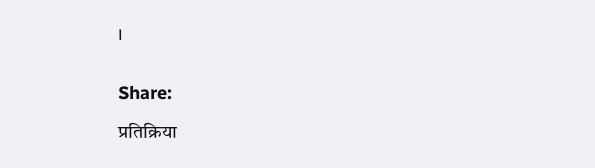।


Share:

प्रतिक्रिया